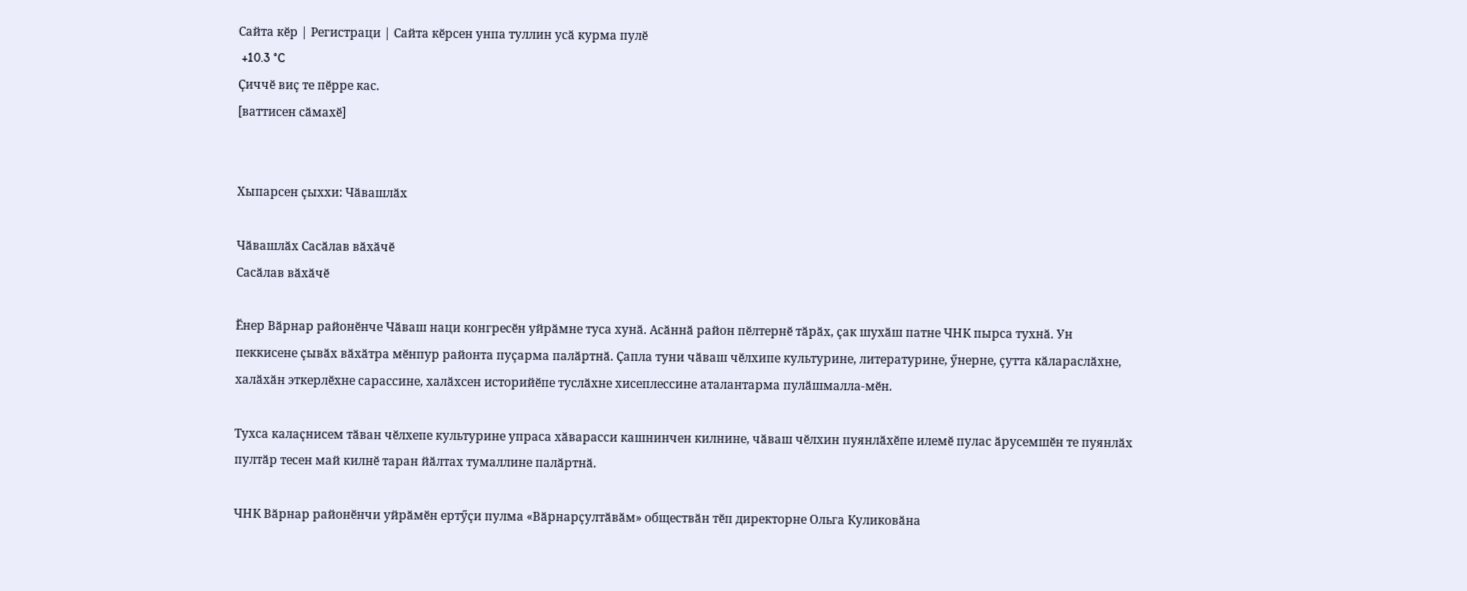Сайта кӗр | Регистраци | Сайта кӗрсен унпа туллин усӑ курма пулӗ
 +10.3 °C
Ҫиччӗ виҫ те пӗрре кас.
[ваттисен сӑмахӗ]


Хыпарсен ҫыххи: Чӑвашлӑх

Чӑвашлӑх Сасӑлав вӑхӑчӗ
Сасӑлав вӑхӑчӗ

Ӗнер Вӑрнар районӗнче Чӑваш наци конгресӗн уйрӑмне туса хунӑ. Асӑннӑ район пӗлтернӗ тӑрӑх, ҫак шухӑш патне ЧНК пырса тухнӑ. Ун пеккисене ҫывӑх вӑхӑтра мӗнпур районта пуҫарма палӑртнӑ. Ҫапла туни чӑваш чӗлхипе культурине, литературине, ӳнерне, ҫутта кӑлараслӑхне, халӑхӑн эткерлӗхне сарассине, халӑхсен историйӗпе туслӑхне хисеплессине аталантарма пулӑшмалла-мӗн.

Тухса калаҫнисем тӑван чӗлхепе культурине упраса хӑварасси кашнинчен килнине, чӑваш чӗлхин пуянлӑхӗпе илемӗ пулас ӑрусемшӗн те пуянлӑх пултӑр тесен май килнӗ таран йӑлтах тумаллине палӑртнӑ.

ЧНК Вӑрнар районӗнчи уйрӑмӗн ертӳҫи пулма «Вӑрнарҫултӑвӑм» обществӑн тӗп директорне Ольга Куликовӑна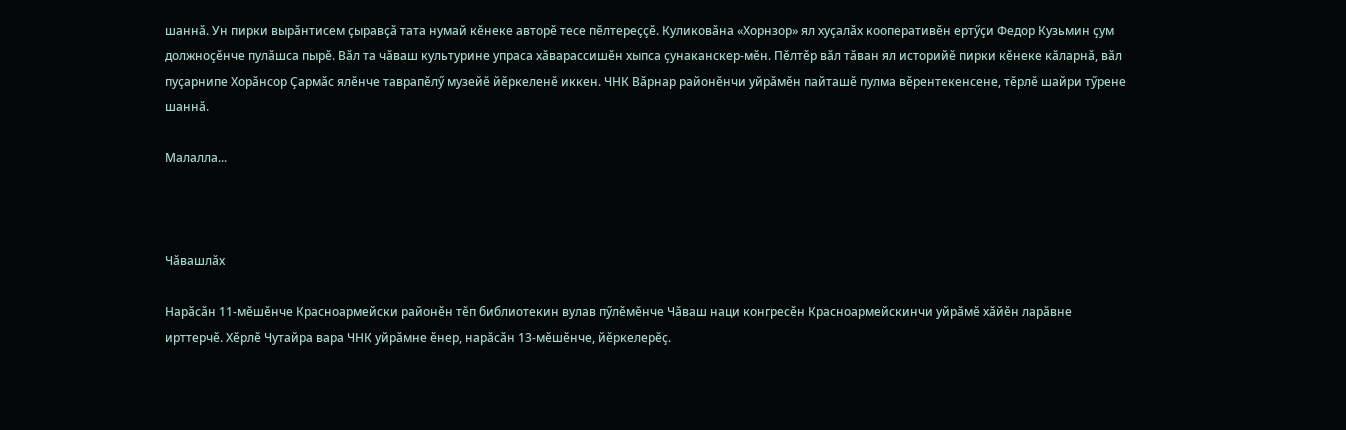шаннӑ. Ун пирки вырӑнтисем ҫыравҫӑ тата нумай кӗнеке авторӗ тесе пӗлтереҫҫӗ. Куликовӑна «Хорнзор» ял хуҫалӑх кооперативӗн ертӳҫи Федор Кузьмин ҫум должноҫӗнче пулӑшса пырӗ. Вӑл та чӑваш культурине упраса хӑварассишӗн хыпса ҫунаканскер-мӗн. Пӗлтӗр вӑл тӑван ял историйӗ пирки кӗнеке кӑларнӑ, вӑл пуҫарнипе Хорӑнсор Ҫармӑс ялӗнче таврапӗлӳ музейӗ йӗркеленӗ иккен. ЧНК Вӑрнар районӗнчи уйрӑмӗн пайташӗ пулма вӗрентекенсене, тӗрлӗ шайри тӳрене шаннӑ.

Малалла...



Чӑвашлӑх

Нарӑсӑн 11-мӗшӗнче Красноармейски районӗн тӗп библиотекин вулав пӳлӗмӗнче Чӑваш наци конгресӗн Красноармейскинчи уйрӑмӗ хӑйӗн ларӑвне ирттерчӗ. Хӗрлӗ Чутайра вара ЧНК уйрӑмне ӗнер, нарӑсӑн 13-мӗшӗнче, йӗркелерӗҫ.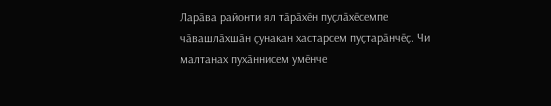Ларӑва районти ял тӑрӑхӗн пуҫлӑхӗсемпе чӑвашлӑхшӑн ҫунакан хастарсем пуҫтарӑнчӗҫ. Чи малтанах пухӑннисем умӗнче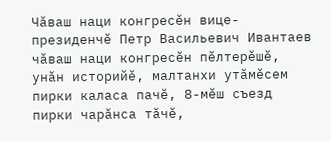Чӑваш наци конгресӗн вице-президенчӗ Петр Васильевич Ивантаев чӑваш наци конгресӗн пӗлтерӗшӗ, унӑн историйӗ, малтанхи утӑмӗсем пирки каласа пачӗ, 8-мӗш съезд пирки чарӑнса тӑчӗ,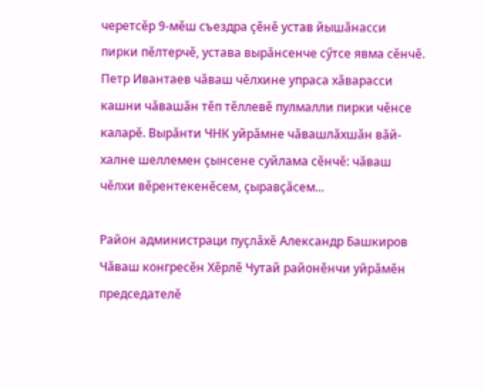черетсӗр 9-мӗш съездра ҫӗнӗ устав йышӑнасси пирки пӗлтерчӗ, устава вырӑнсенче сӳтсе явма сӗнчӗ. Петр Ивантаев чӑваш чӗлхине упраса хӑварасси кашни чӑвашӑн тӗп тӗллевӗ пулмалли пирки чӗнсе каларӗ. Вырӑнти ЧНК уйрӑмне чӑвашлӑхшӑн вӑй-халне шеллемен ҫынсене суйлама сӗнчӗ: чӑваш чӗлхи вӗрентекенӗсем, ҫыравҫӑсем...

Район администраци пуҫлӑхӗ Александр Башкиров Чӑваш конгресӗн Хӗрлӗ Чутай районӗнчи уйрӑмӗн председателӗ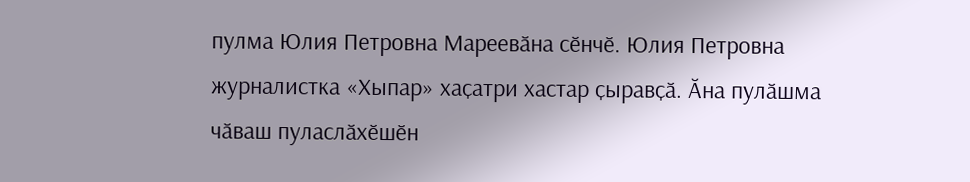пулма Юлия Петровна Мареевӑна сӗнчӗ. Юлия Петровна журналистка «Хыпар» хаҫатри хастар ҫыравҫӑ. Ӑна пулӑшма чӑваш пуласлӑхӗшӗн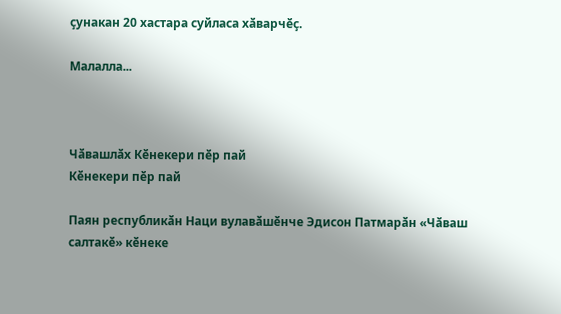ҫунакан 20 хастара суйласа хӑварчӗҫ.

Малалла...



Чӑвашлӑх Кӗнекери пӗр пай
Кӗнекери пӗр пай

Паян республикӑн Наци вулавӑшӗнче Эдисон Патмарӑн «Чӑваш салтакӗ» кӗнеке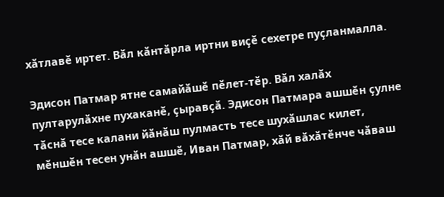хӑтлавӗ иртет. Вӑл кӑнтӑрла иртни виҫӗ сехетре пуҫланмалла.

Эдисон Патмар ятне самайӑшӗ пӗлет-тӗр. Вӑл халӑх пултарулӑхне пухаканӗ, ҫыравҫӑ. Эдисон Патмара ашшӗн ҫулне тӑснӑ тесе калани йӑнӑш пулмасть тесе шухӑшлас килет, мӗншӗн тесен унӑн ашшӗ, Иван Патмар, хӑй вӑхӑтӗнче чӑваш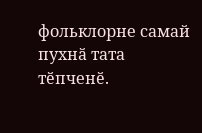фольклорне самай пухнӑ тата тӗпченӗ.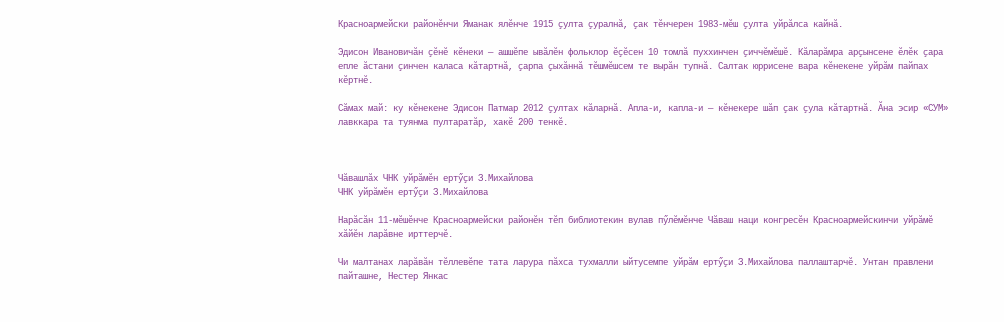Красноармейски районӗнчи Яманак ялӗнче 1915 ҫулта ҫуралнӑ, ҫак тӗнчерен 1983-мӗш ҫулта уйрӑлса кайнӑ.

Эдисон Ивановичӑн ҫӗнӗ кӗнеки — ашшӗпе ывӑлӗн фольклор ӗҫӗсен 10 томлӑ пуххинчен ҫиччӗмӗшӗ. Кӑларӑмра арҫынсене ӗлӗк ҫара епле ӑстани ҫинчен каласа кӑтартнӑ, ҫарпа ҫыхӑннӑ тӗшмӗшсем те вырӑн тупнӑ. Салтак юррисене вара кӗнекене уйрӑм пайпах кӗртнӗ.

Сӑмах май: ку кӗнекене Эдисон Патмар 2012 ҫултах кӑларнӑ. Апла-и, капла-и — кӗнекере шӑп ҫак ҫула кӑтартнӑ. Ӑна эсир «СУМ» лавккара та туянма пултаратӑр, хакӗ 200 тенкӗ.



Чӑвашлӑх ЧНК уйрӑмӗн ертӳҫи З.Михайлова
ЧНК уйрӑмӗн ертӳҫи З.Михайлова

Нарӑсӑн 11-мӗшӗнче Красноармейски районӗн тӗп библиотекин вулав пӳлӗмӗнче Чӑваш наци конгресӗн Красноармейскинчи уйрӑмӗ хӑйӗн ларӑвне ирттерчӗ.

Чи малтанах ларӑвӑн тӗллевӗпе тата ларура пӑхса тухмалли ыйтусемпе уйрӑм ертӳҫи З.Михайлова паллаштарчӗ. Унтан правлени пайташне, Нестер Янкас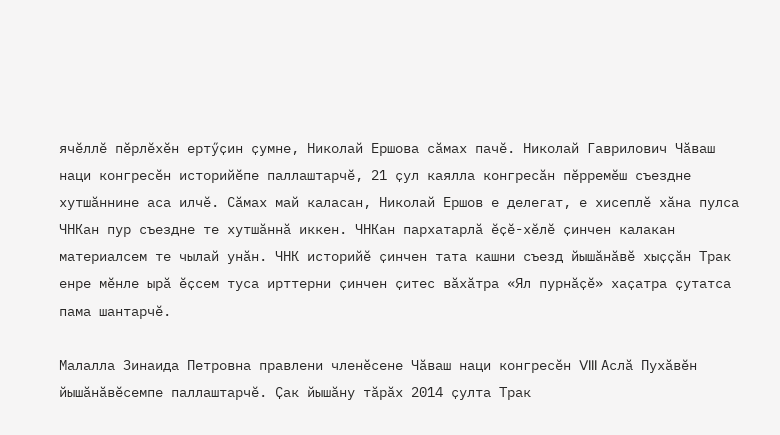ячӗллӗ пӗрлӗхӗн ертӳҫин ҫумне, Николай Ершова сӑмах пачӗ. Николай Гаврилович Чӑваш наци конгресӗн историйӗпе паллаштарчӗ, 21 ҫул каялла конгресӑн пӗрремӗш съездне хутшӑннине аса илчӗ. Сӑмах май каласан, Николай Ершов е делегат, е хисеплӗ хӑна пулса ЧНКан пур съездне те хутшӑннӑ иккен. ЧНКан пархатарлӑ ӗҫӗ-хӗлӗ ҫинчен калакан материалсем те чылай унӑн. ЧНК историйӗ ҫинчен тата кашни съезд йышӑнӑвӗ хыҫҫӑн Трак енре мӗнле ырӑ ӗҫсем туса ирттерни ҫинчен ҫитес вӑхӑтра «Ял пурнӑҫӗ» хаҫатра ҫутатса пама шантарчӗ.

Малалла Зинаида Петровна правлени членӗсене Чӑваш наци конгресӗн VIII Аслӑ Пухӑвӗн йышӑнӑвӗсемпе паллаштарчӗ. Ҫак йышӑну тӑрӑх 2014 ҫулта Трак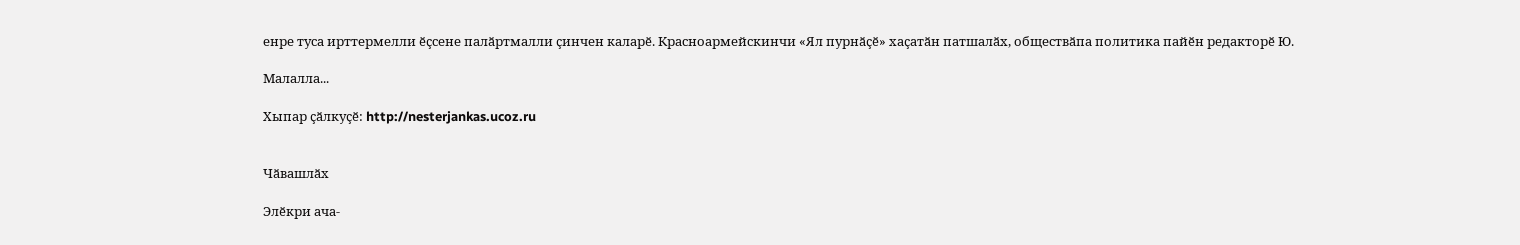енре туса ирттермелли ӗҫсене палӑртмалли ҫинчен каларӗ. Красноармейскинчи «Ял пурнӑҫӗ» хаҫатӑн патшалӑх, обществӑпа политика пайӗн редакторӗ Ю.

Малалла...

Хыпар ҫӑлкуҫӗ: http://nesterjankas.ucoz.ru


Чӑвашлӑх

Элӗкри ача-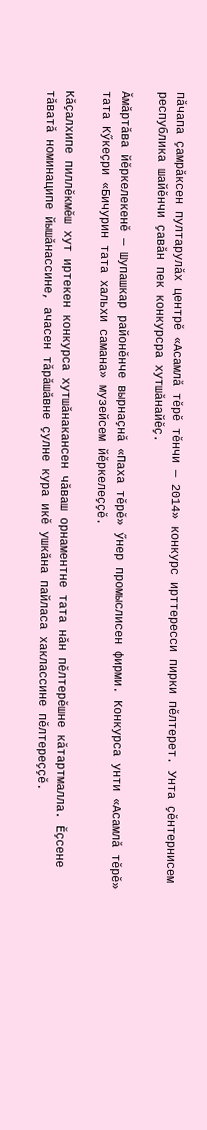пӑчапа ҫамрӑксен пултарулӑх центрӗ «Асамлӑ тӗрӗ тӗнчи — 2014» конкурс ирттересси пирки пӗлтерет. Унта ҫӗнтернисем республика шайӗнчи ҫавӑн пек конкурсра хутшӑнайӗҫ.

Ӑмӑртӑва йӗркелекенӗ — Шупашкар районӗнче вырнаҫнӑ «Паха тӗрӗ» ӳнер промыслисен фирми. Конкурса унти «Асамлӑ тӗрӗ» тата Кӳкеҫри «Бичурин тата хальхи самана» музейсем йӗркелеҫҫӗ.

Кӑҫалхипе пиллӗкмӗш хут иртекен конкурса хутшӑнакансен чӑваш орнаментне тата нӑн пӗлтерӗшне кӑтартмалла. Ӗҫсене тӑватӑ номинаципе йышӑнассине, ачасен тӑрӑшӑвне ҫулне кура икӗ ушкӑна пайласа хаклассине пӗлтереҫҫӗ.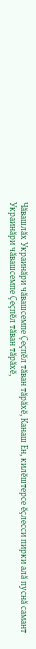Чӑвашлӑх Украинӑри чӑвашсемпе Ҫеҫпӗл тӑван тӑрӑхӗ, Канаш Ен, килӗштерсе ӗҫлесси пирки алӑ пуснӑ самант
Украинӑри чӑвашсемпе Ҫеҫпӗл тӑван тӑрӑхӗ,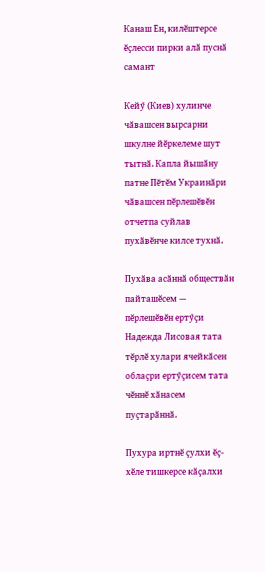Канаш Ен, килӗштерсе ӗҫлесси пирки алӑ пуснӑ самант

Кейӳ (Киев) хулинче чӑвашсен вырсарни шкулне йӗркелеме шут тытнӑ. Капла йышӑну патне Пӗтӗм Украинӑри чӑвашсен пӗрлешӗвӗн отчетпа суйлав пухӑвӗнче килсе тухнӑ.

Пухӑва асӑннӑ обществӑн пайташӗсем — пӗрлешӗвӗн ертӳҫи Надежда Лисовая тата тӗрлӗ хулари ячейкӑсен облаҫри ертӳҫисем тата чӗннӗ хӑнасем пуҫтарӑннӑ.

Пухура иртнӗ ҫулхи ӗҫ-хӗле тишкерсе кӑҫалхи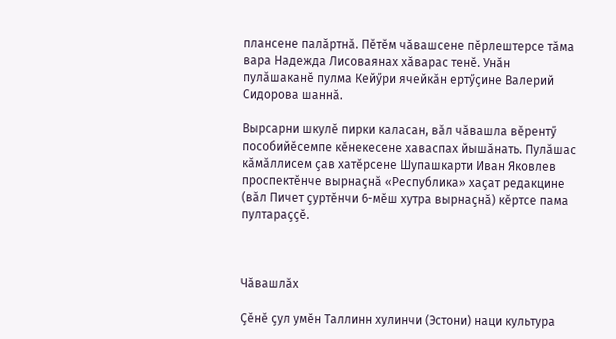плансене палӑртнӑ. Пӗтӗм чӑвашсене пӗрлештерсе тӑма вара Надежда Лисоваянах хӑварас тенӗ. Унӑн пулӑшаканӗ пулма Кейӳри ячейкӑн ертӳҫине Валерий Сидорова шаннӑ.

Вырсарни шкулӗ пирки каласан, вӑл чӑвашла вӗрентӳ пособийӗсемпе кӗнекесене хаваспах йышӑнать. Пулӑшас кӑмӑллисем ҫав хатӗрсене Шупашкарти Иван Яковлев проспектӗнче вырнаҫнӑ «Республика» хаҫат редакцине (вӑл Пичет ҫуртӗнчи 6-мӗш хутра вырнаҫнӑ) кӗртсе пама пултараҫҫӗ.



Чӑвашлӑх

Ҫӗнӗ ҫул умӗн Таллинн хулинчи (Эстони) наци культура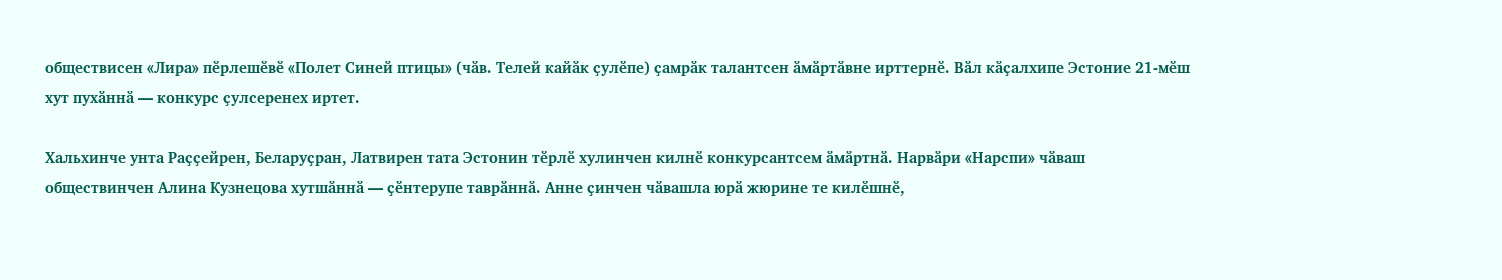обществисен «Лира» пӗрлешӗвӗ «Полет Синей птицы» (чӑв. Телей кайӑк ҫулӗпе) ҫамрӑк талантсен ӑмӑртӑвне ирттернӗ. Вӑл кӑҫалхипе Эстоние 21-мӗш хут пухӑннӑ — конкурс ҫулсеренех иртет.

Хальхинче унта Раҫҫейрен, Беларуҫран, Латвирен тата Эстонин тӗрлӗ хулинчен килнӗ конкурсантсем ӑмӑртнӑ. Нарвӑри «Нарспи» чӑваш обществинчен Алина Кузнецова хутшӑннӑ — ҫӗнтерупе таврӑннӑ. Анне ҫинчен чӑвашла юрӑ жюрине те килӗшнӗ,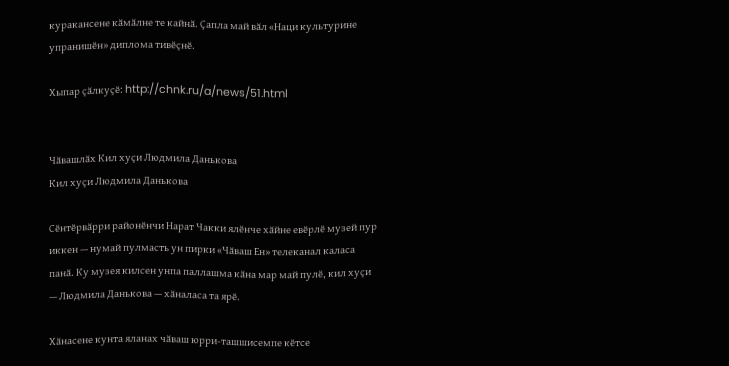куракансене кӑмӑлне те кайнӑ. Ҫапла май вӑл «Наци культурине упранишӗн» диплома тивӗҫнӗ.

Хыпар ҫӑлкуҫӗ: http://chnk.ru/a/news/51.html


Чӑвашлӑх Кил хуҫи Людмила Данькова
Кил хуҫи Людмила Данькова

Сӗнтӗрвӑрри районӗнчи Нарат Чакки ялӗнче хӑйне евӗрлӗ музей пур иккен — нумай пулмасть ун пирки «Чӑваш Ен» телеканал каласа панӑ. Ку музея килсен унпа паллашма кӑна мар май пулӗ, кил хуҫи — Людмила Данькова — хӑналаса та ярӗ.

Хӑнасене кунта яланах чӑваш юрри-ташшисемпе кӗтсе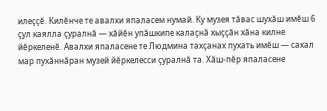илеҫҫӗ. Килӗнче те авалхи япаласем нумай. Ку музея тӑвас шухӑш имӗш 6 ҫул каялла ҫуралнӑ — хӑйӗн упӑшкипе калаҫнӑ хыҫҫӑн хӑна килне йӗркеленӗ. Авалхи япаласене те Людмина тахҫанах пухать имӗш — сахал мар пухӑннӑран музей йӗркелесси ҫуралнӑ та. Хӑш-пӗр япаласене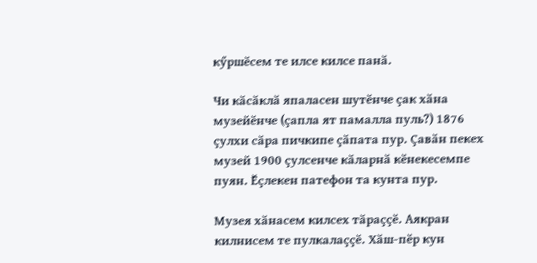кӳршӗсем те илсе килсе панӑ.

Чи кӑсӑклӑ япаласен шутӗнче ҫак хӑна музейӗнче (ҫапла ят памалла пуль?) 1876 ҫулхи сӑра пичкипе ҫӑпата пур. Ҫавӑн пекех музей 1900 ҫулсенче кӑларнӑ кӗнекесемпе пуян. Ӗҫлекен патефон та кунта пур.

Музея хӑнасем килсех тӑраҫҫӗ. Аякран килнисем те пулкалаҫҫӗ. Хӑш-пӗр кун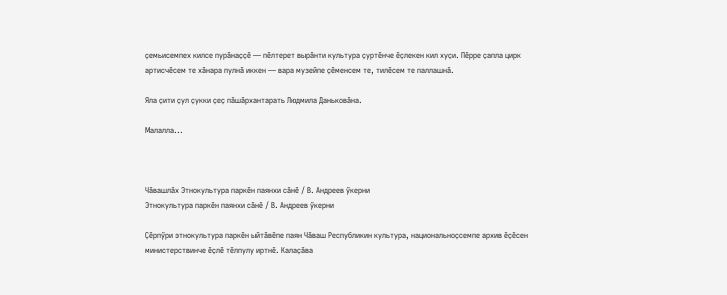ҫемьисемпех килсе пурӑнаҫҫӗ — пӗлтерет вырӑнти культура ҫуртӗнче ӗҫлекен кил хуҫи. Пӗрре ҫапла цирк артисчӗсем те хӑнара пулнӑ иккен — вара музейпе ҫӗменсем те, тилӗсем те паллашнӑ.

Яла ҫити ҫул ҫукки ҫеҫ пӑшӑрхантарать Людмила Даньковӑна.

Малалла...



Чӑвашлӑх Этнокультура паркӗн паянхи сӑнӗ / В. Андреев ӳкерни
Этнокультура паркӗн паянхи сӑнӗ / В. Андреев ӳкерни

Ҫӗрпӳри этнокультура паркӗн ыйтӑвӗпе паян Чӑваш Республикин культура, национальноҫсемпе архив ӗҫӗсен министерствинче ӗҫлӗ тӗлпулу иртнӗ. Калаҫӑва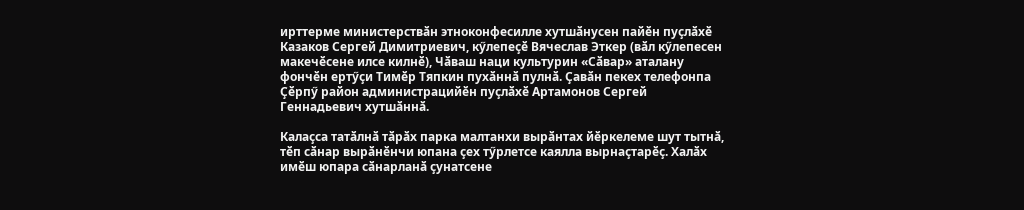ирттерме министерствӑн этноконфесилле хутшӑнусен пайӗн пуҫлӑхӗ Казаков Сергей Димитриевич, кӳлепеҫӗ Вячеслав Эткер (вӑл кӳлепесен макечӗсене илсе килнӗ), Чӑваш наци культурин «Сӑвар» аталану фончӗн ертӳҫи Тимӗр Тяпкин пухӑннӑ пулнӑ. Ҫавӑн пекех телефонпа Ҫӗрпӳ район администрацийӗн пуҫлӑхӗ Артамонов Сергей Геннадьевич хутшӑннӑ.

Калаҫса татӑлнӑ тӑрӑх парка малтанхи вырӑнтах йӗркелеме шут тытнӑ, тӗп сӑнар вырӑнӗнчи юпана ҫех тӳрлетсе каялла вырнаҫтарӗҫ. Халӑх имӗш юпара сӑнарланӑ ҫунатсене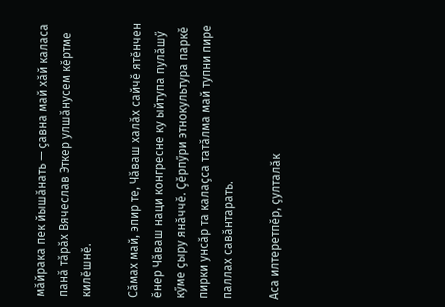мӑйрака пек йышӑнать — ҫавна май хӑй каласа панӑ тӑрӑх Вячеслав Эткер улшӑнусем кӗртме килӗшнӗ.

Сӑмах май, эпир те, Чӑваш халӑх сайчӗ ятӗнчен ӗнер Чӑваш наци конгресне ку ыйтупа пулӑшӳ кӳме ҫыру янӑччӗ. Ҫӗрпӳри этнокультура паркӗ пирки унсӑр та калаҫса татӑлма май тупни пире паллах савӑнтарать.

Аса илтеретпӗр, ҫулталӑк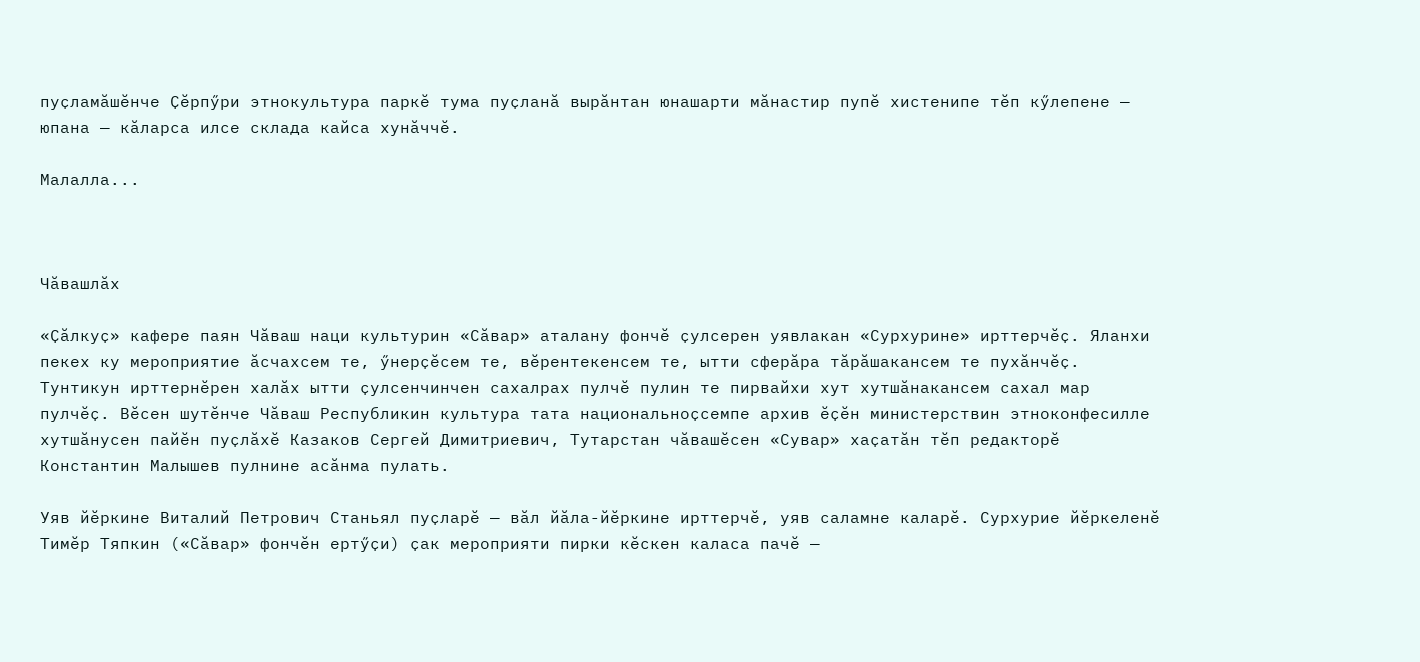пуҫламӑшӗнче Ҫӗрпӳри этнокультура паркӗ тума пуҫланӑ вырӑнтан юнашарти мӑнастир пупӗ хистенипе тӗп кӳлепене — юпана — кӑларса илсе склада кайса хунӑччӗ.

Малалла...



Чӑвашлӑх

«Ҫӑлкуҫ» кафере паян Чӑваш наци культурин «Сӑвар» аталану фончӗ ҫулсерен уявлакан «Сурхурине» ирттерчӗҫ. Яланхи пекех ку мероприятие ӑсчахсем те, ӳнерҫӗсем те, вӗрентекенсем те, ытти сферӑра тӑрӑшакансем те пухӑнчӗҫ. Тунтикун ирттернӗрен халӑх ытти ҫулсенчинчен сахалрах пулчӗ пулин те пирвайхи хут хутшӑнакансем сахал мар пулчӗҫ. Вӗсен шутӗнче Чӑваш Республикин культура тата национальноҫсемпе архив ӗҫӗн министерствин этноконфесилле хутшӑнусен пайӗн пуҫлӑхӗ Казаков Сергей Димитриевич, Тутарстан чӑвашӗсен «Сувар» хаҫатӑн тӗп редакторӗ Константин Малышев пулнине асӑнма пулать.

Уяв йӗркине Виталий Петрович Станьял пуҫларӗ — вӑл йӑла-йӗркине ирттерчӗ, уяв саламне каларӗ. Сурхурие йӗркеленӗ Тимӗр Тяпкин («Сӑвар» фончӗн ертӳҫи) ҫак мероприяти пирки кӗскен каласа пачӗ —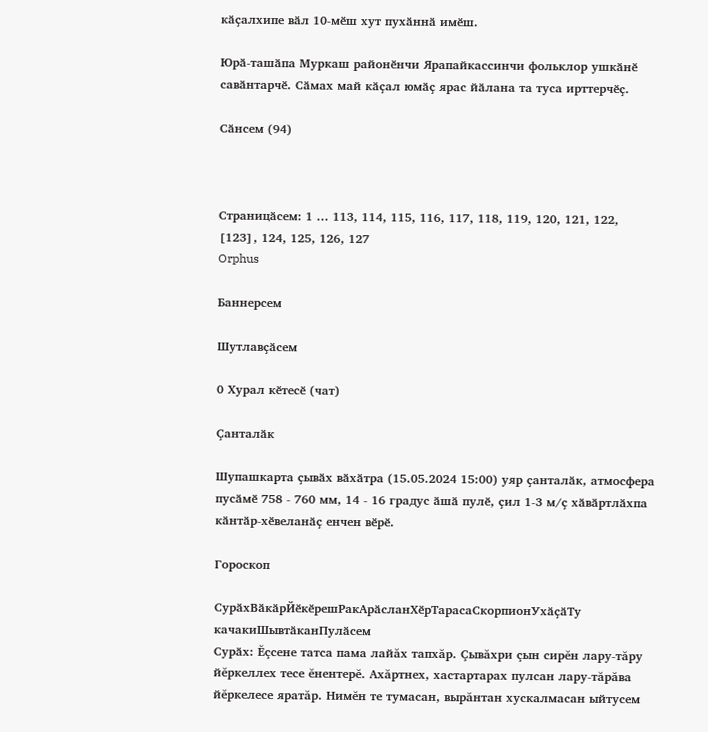кӑҫалхипе вӑл 10-мӗш хут пухӑннӑ имӗш.

Юрӑ-ташӑпа Муркаш районӗнчи Ярапайкассинчи фольклор ушкӑнӗ савӑнтарчӗ. Сӑмах май кӑҫал юмӑҫ ярас йӑлана та туса ирттерчӗҫ.

Сӑнсем (94)



Страницӑсем: 1 ... 113, 114, 115, 116, 117, 118, 119, 120, 121, 122, [123], 124, 125, 126, 127
Orphus

Баннерсем

Шутлавҫӑсем

0 Хурал кӗтесӗ (чат)

Ҫанталӑк

Шупашкарта ҫывӑх вӑхӑтра (15.05.2024 15:00) уяр ҫанталӑк, атмосфера пусӑмӗ 758 - 760 мм, 14 - 16 градус ӑшӑ пулӗ, ҫил 1-3 м/ҫ хӑвӑртлӑхпа кӑнтӑр-хӗвеланӑҫ енчен вӗрӗ.

Гороскоп

СурӑхВӑкӑрЙӗкӗрешРакАрӑсланХӗрТарасаСкорпионУхӑҫӑТу качакиШывтӑканПулӑсем
Сурӑх: Ĕçсене татса пама лайăх тапхăр. Çывăхри çын сирĕн лару-тăру йĕркеллех тесе ĕнентерĕ. Ахăртнех, хастартарах пулсан лару-тăрăва йĕркелесе яратăр. Нимĕн те тумасан, вырăнтан хускалмасан ыйтусем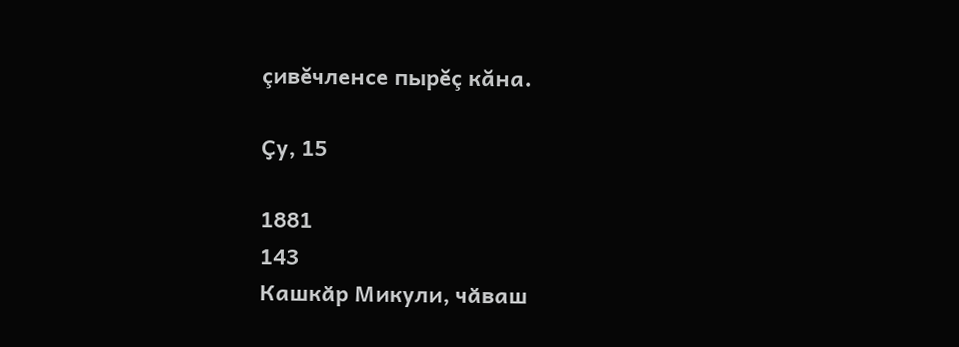çивĕчленсе пырĕç кăна.

Ҫу, 15

1881
143
Кашкӑр Микули, чӑваш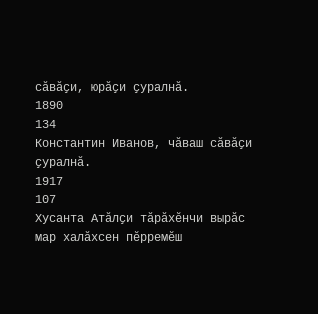сӑвӑҫи, юрӑҫи ҫуралнӑ.
1890
134
Константин Иванов, чӑваш сӑвӑҫи ҫуралнӑ.
1917
107
Хусанта Атӑлҫи тӑрӑхӗнчи вырӑс мар халӑхсен пӗрремӗш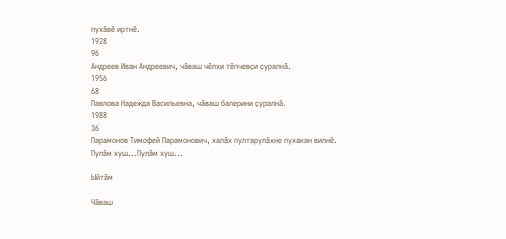пухӑвӗ иртнӗ.
1928
96
Андреев Иван Андреевич, чӑваш чӗлхи тӗпчевҫи ҫуралнӑ.
1956
68
Павлова Надежда Васильевна, чӑваш балерини ҫуралнӑ.
1988
36
Парамонов Тимофей Парамонович, халӑх пултарулӑхне пухакан вилнӗ.
Пулӑм хуш...Пулӑм хуш...

Ыйтӑм

Чӑваш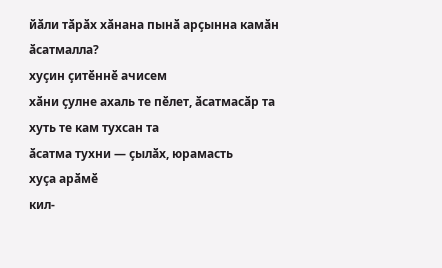йӑли тӑрӑх хӑнана пынӑ арҫынна камӑн ӑсатмалла?
хуҫин ҫитӗннӗ ачисем
хӑни ҫулне ахаль те пӗлет, ӑсатмасӑр та
хуть те кам тухсан та
ӑсатма тухни — ҫылӑх, юрамасть
хуҫа арӑмӗ
кил-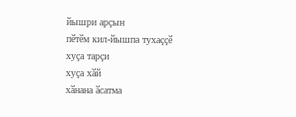йышри арҫын
пӗтӗм кил-йышпа тухаҫҫӗ
хуҫа тарҫи
хуҫа хӑй
хӑнана ӑсатма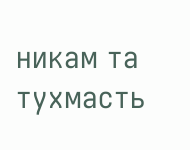никам та тухмасть